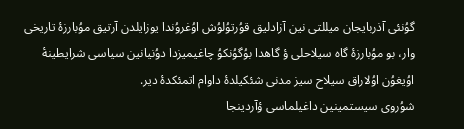گوُنئی آذربایجان میللتی نین آزادلیق قوُرتوُلوُش اوُغروُندا یوزایلدن آرتیق موُبارزۀ تاریخی وار، بو موُبارزۀ گاه سیلاحلی ؤ گاهدا بوُگوُنکوُ چاغیمیزدا دوُنیانین سیاسی شرایطینۀ اوُیغوُن اوُلاراق سیلاح سیز مدنی شئکیلدۀ داوام اتمئکدۀ دیر.
شوُروی سیستمینین داغیلماسی ؤآردینجا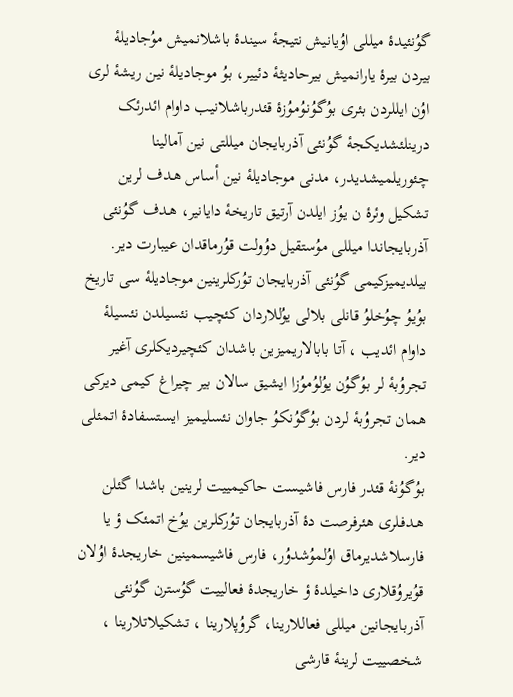گوُنئیدۀ میللی اوُیانیش نتیجۀ سیندۀ باشلانمیش موُجادیلۀ بیردن بیرۀ یارانمیش بیرحادیثۀ دئییر، بوُ موجادیلۀ نین ریشۀ لری اوُن ایللردن بئری بوُگوُنوُموُزۀ قئدرباشلانیب داوام ائدرئک درینلئشدیکجۀ گوُنئی آذربایجان میللتی نین آمالینا چئوریلمیشدیدر، مدنی موجادیلۀ نین أساس هـدف لرین تشکیل وئرۀ ن یوُز ایلدن آرتیق تاریخۀ دایانیر، هـدف گوُنئی آذربایجاندا میللی موُستقیل دوُولت قوُرماقدان عیبارت دیر.
بیلدیمیزکیمی گوُنئی آذربایجان توُرکلرینین موجادیلۀ سی تاریخ بوُیوُ چوُخلوُ قانلی بلالی یوُللاردان کئچیب نئسیلدن نئسیلۀ داوام ائدیب ، آتا بابالاریمیزین باشدان کئچیردیکلری آغیر تجروُبۀ لر بوُگوُن یوُلوُموُزا ایشیق سالان بیر چیراغ کیمی دیرکی همان تجروُبۀ لردن بوُگوُنکوُ جاوان نئسلیمیز ایستسفادۀ اتمئلی دیر.
بوُگوُنۀ قئدر فارس فاشیست حاکیمییت لرینین باشدا گئلن هـدفـلری هئرفرصت دۀ آذربایجان توُرکلرین یوُخ اتمئک ؤ یا فارسلاشدیرماق اوُلموُشدوُر، فارس فاشیسمینین خاریجدۀ اوُلان قوُیروُقلاری داخیلدۀ ؤ خاریجدۀ فعالییت گوُسترن گوُنئی آذربایجانین میللی فعاللارینا، گروُپلارینا ، تشکیلاتلارینا ، شخصییت لرینۀ قارشی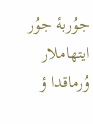جوُربۀ جوُر ایتهاملار وُرماقدا ؤ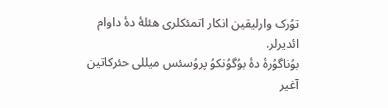توُرک وارلیقین انکار اتمئکلری هئلۀ دۀ داوام ائدیرلر.
بوُناگوُرۀ دۀ بوُگوُنکوُ پروُسئس میللی حئرکاتین آغیر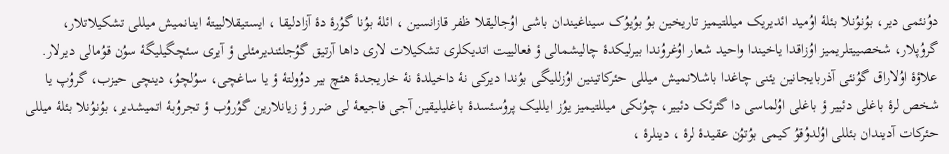دوُنئمی دیر، بوُنوُنلا بئلۀ اوُمید ائدیریک میللتیمیز تاریخین بوُ بوُیوُک سیناغیندان باشی اوُجالیقلا ظفر قازانسین ، ائلۀ بوُنا گوُرۀ دۀ آزادلیقا ، ایستیقلالییتۀ اینانمیش میللی تشکیلاتلار، گروُپلار، شخصییتلریمیز اوُزاقدا یاخیندا واحید شعار اوُغروُندا بیرلیکدۀ چالیشمالی ؤ فعالییت اتدیکلری تشکیلات لاری داها آرتیق گوُجلئندیرمئلی ؤ آیری سئچگیلیگۀ سوُن قوُمالی دیرلار.
علاؤۀ اوُلاراق گوُنئی آذربایجانین یئنی چاغدا باشلانمیش میللی حئرکاتینین اوُزللیگی بوُندا دیرکی نۀ داخیلدۀ نۀ خاریجدۀ هئچ بیر دوُولتۀ ؤ یا ساغچی، سوُلچوُ، دینچی حیزب، گروُپ یا شخص لرۀ باغلی دئییر ؤ باغلی اوُلماسی دا گئرئک دئییر، چوُنکی میللتیمیز یوُز ایللیک پروُسئسدۀ باغلیلیقین آجی فاجیعۀ لی ضرر ؤ زیانلارین گوُروُب ؤ تجروُبۀ اتمیشدیر، بوُنوُنلا بئلۀ میللی حئرکات آدیندان بئللی اوُلدوُقوُ کیمی بوُتوُن عقیدۀ لرۀ ، دینلرۀ ،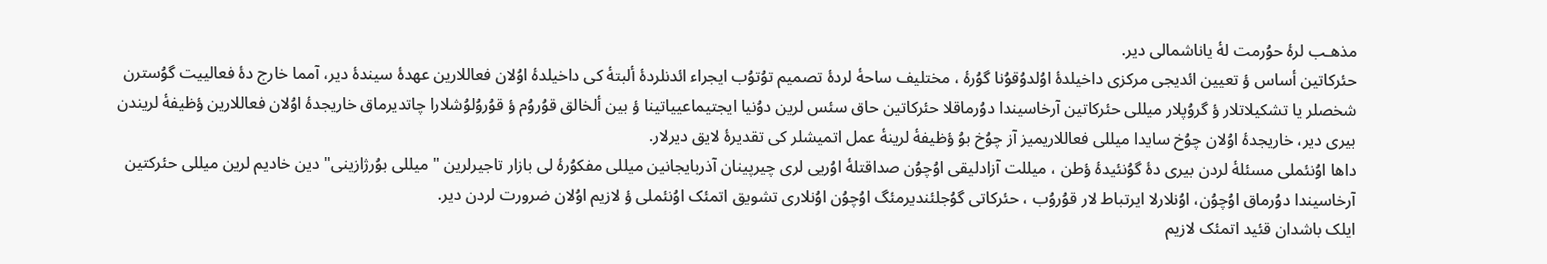مذهـب لرۀ حوُرمت لۀ یاناشمالی دیر.
حئرکاتین أساس ؤ تعیین ائدیجی مرکزی داخیلدۀ اوُلدوُقوُنا گوُرۀ ، مختلیف ساحۀ لردۀ تصمیم توُتوُب ایجراء ائدنلردۀ ألبتۀ کی داخیلدۀ اوُلان فعاللارین عهدۀ سیندۀ دیر، آمما خارج دۀ فعالییت گوُسترن شخصلر یا تشکیلاتلار ؤ گروُپلار میللی حئرکاتین آرخاسیندا دوُرماقلا حئرکاتین حاق سئس لرین دوُنیا ایجتیماعییاتینا ؤ بین ألخالق قوُروُم ؤ قوُروُلوُشلارا چاتدیرماق خاریجدۀ اوُلان فعاللارین ؤظیفۀ لریندن بیری دیر، خاریجدۀ اوُلان چوُخ سایدا میللی فعاللاریمیز آز چوُخ بوُ ؤظیفۀ لرینۀ عمل اتمیشلر کی تقدیرۀ لایق دیرلار.
داها اوُنئملی مسئلۀ لردن بیری دۀ گوُنئیدۀ ؤطن ، میللت آزادلیقی اوُچوُن صداقتلۀ اوُریی لری چیرپینان آذربایجانین میللی مفکوُرۀ لی بازار تاجیرلرین " میللی بوُرژازینی" دین خادیم لرین میللی حئرکتین آرخاسیندا دوُرماق اوُچوُن، اوُنلارلا ایرتباط لار قوُروُب ، حئرکاتی گوُجلئندیرمئگ اوُچوُن اوُنلاری تشویق اتمئک اوُنئملی ؤ لازیم اوُلان ضرورت لردن دیر.
ایلک باشدان قئید اتمئک لازیم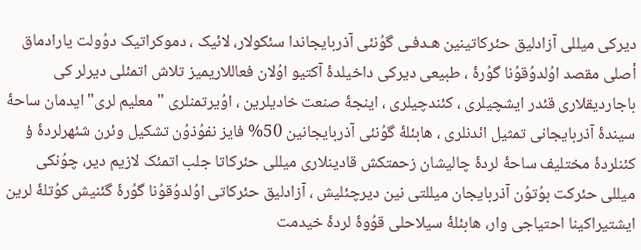دیرکی میللی آزادلیق حئرکاتینین هـدفـی گوُنئی آذربایجاندا سئکولار، لائیک ، دموکراتیک دوُولت یارادماق أصلی مقصد اوُلدوُقوُنا گوُرۀ ، طبیعی دیرکی داخیلدۀ آکتیو اوُلان فعاللاریمیز تلاش اتمئلی دیرلر کی باجاردیقلاری قئدر ایشچیلری ، کئندچیلری ، اینجۀ صنعت خادیلرین ، اوُیرتمنلری " معلیم لری" ایدمان ساحۀ سیندۀ آذربایجانی تمثیل ائدنلری ، هابئلۀ گوُنئی آذربایجانین 50% فایز نفوُذوُن تشکیل وئرن شئهرلردۀ ؤ کئنلردۀ مختلیف ساحۀ لردۀ چالیشان زحمتکش قادینلاری میللی حئرکاتا جلب اتمئک لازیم دیر، چوُنکی میللی حئرکت بوُتوُن آذربایجان میللتی نین دیرچئلیش ، آزادلیق حئرکاتی اوُلدوُقوُنا گوُرۀ گئنیش کوُتلۀ لرین ایشتیراکینا احتیاجی وار، هابئلۀ سیلاحلی قوُوۀ لردۀ خیدمت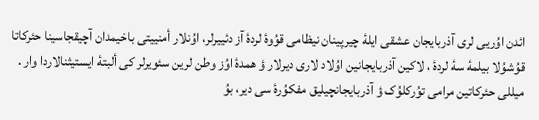ائدن اوُریی لری آذربایجان عشقی ایلۀ چیرپینان نیظامی قوُوۀ لردۀ آز دئییرلر، اوُنلار أمنییتی باخیمدان آچیقجاسینا حئرکاتا قوُشوُلا بیلمۀ سۀ لردۀ ، لاکین آذربایجانین اوُلاد لاری دیرلار ؤ همدۀ اوُز وطن لرین سئویرلر کی ألبتۀ ایستیثنالاردا وار .
میللی حئرکاتین مرامی توُرکلوُک ؤ آذربایجانچیلیق مفکوُرۀ سی دیر، بوُ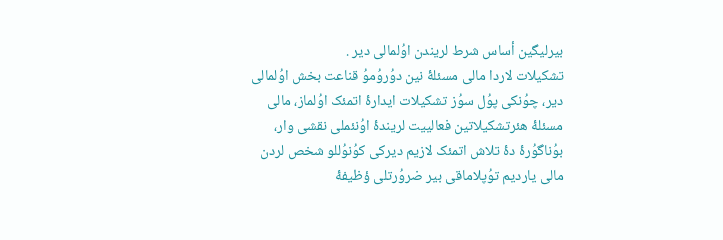بیرلیگین أساس شرط لریندن اوُلمالی دیر .
تشکیلات لاردا مالی مسئلۀ نین دوُروُموُ قناعت بخش اوُلمالی دیر، چوُنکی پوُل سوُز تشکیلات ایدارۀ اتمئک اوُلماز، مالی مسئلۀ هئرتشکیلاتین فعالییت لریندۀ اوُنئملی نقشی وار، بوُناگوُرۀ دۀ تلاش اتمئک لازیم دیرکی کوُنوُللو شخص لردن مالی یاردیم توُپلاماقی بیر ضروُرتلی ؤظیفۀ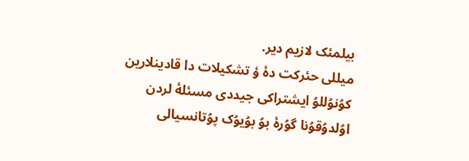بیلمئک لازیم دیر.
میللی حئرکت دۀ ؤ تشکیلات دا قادینلارین کوُنوُللوُ ایشتراکی جیددی مسئلۀ لردن اوُلدوُقوُنا گوُرۀ بوُ بوُیوُک پوُتانسیالی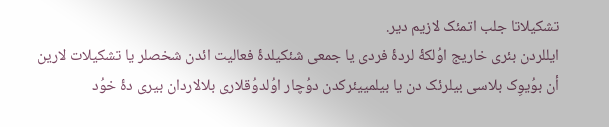تشکیلاتا جلب اتمئک لازیم دیر.
ایللردن بئری خاریج اوُلکۀ لردۀ فردی یا جمعی شئکیلدۀ فعالیت ائدن شخصلر یا تشکیلات لارین أن بوُیوِک بلاسی بیلرئک دن یا بیلمییئرکدن دوُچار اوُلدوُقلاری بلالاردان بیری دۀ خوُد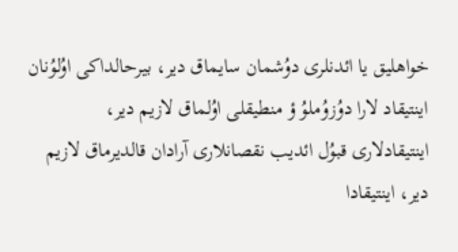خواهلیق یا ائدنلری دوُشمان سایماق دیر، بیرحالداکی اوُلوُنان اینتیقاد لارا دوُزوُملوُ ؤ منطیقلی اوُلماق لازیم دیر، اینتیقادلاری قبوُل ائدیب نقصانلاری آرادان قالدیرماق لازیم دیر، اینتیقادا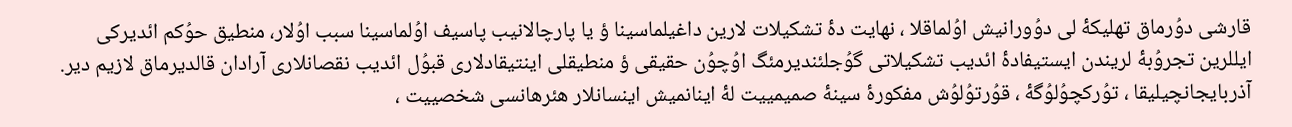قارشی دوُرماق تهلیکۀ لی دوُورانیش اوُلماقلا ، نهایت دۀ تشکیلات لارین داغیلماسینا ؤ یا پارچالانیب پاسیف اوُلماسینا سبب اوُلار، منطیق حوُکم ائدیرکی ایللرین تجروُبۀ لریندن ایستیفادۀ ائدیب تشکیلاتی گوُجلئندیرمئگ اوُچوُن حقیقی ؤ منطیقلی اینتیقادلاری قبوُل ائدیب نقصانلاری آرادان قالدیرماق لازیم دیر.
آذربایجانچیلیقا ، توُرکچوُلوُگۀ ، قوُرتوُلوُش مفکورۀ سینۀ صمیمییت لۀ اینانمیش اینسانلار هئرهانسی شخصییت ،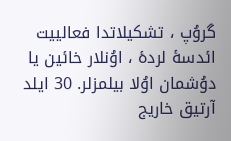گروُپ ، تشکیلاتدا فعالییت ائدسۀ لردۀ ، اوُنلار خائین یا دوُشمان اوُلا بیلمزلر. 30 ایلد آرتیق خاریج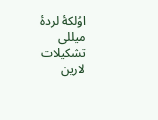اوُلکۀ لردۀ میللی تشکیلات لارین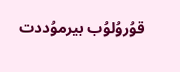قوُروُلوُب بیرموُددت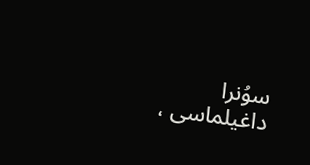سوُنرا داغیلماسی ،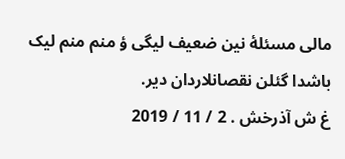مالی مسئلۀ نین ضعیف لیگی ؤ منم منم لیک باشدا گئلن نقصانلاردان دیر.
غ ش آذرخش . 2 / 11 / 2019